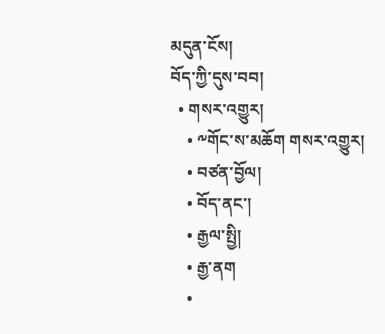མདུན་ངོས།
བོད་ཀྱི་དུས་བབ།
  • གསར་འགྱུར།
    • ༸གོང་ས་མཆོག གསར་འགྱུར།
    • བཙན་བྱོལ།
    • བོད་ནང་།
    • རྒྱལ་སྤྱི།
    • རྒྱ་ནག
    •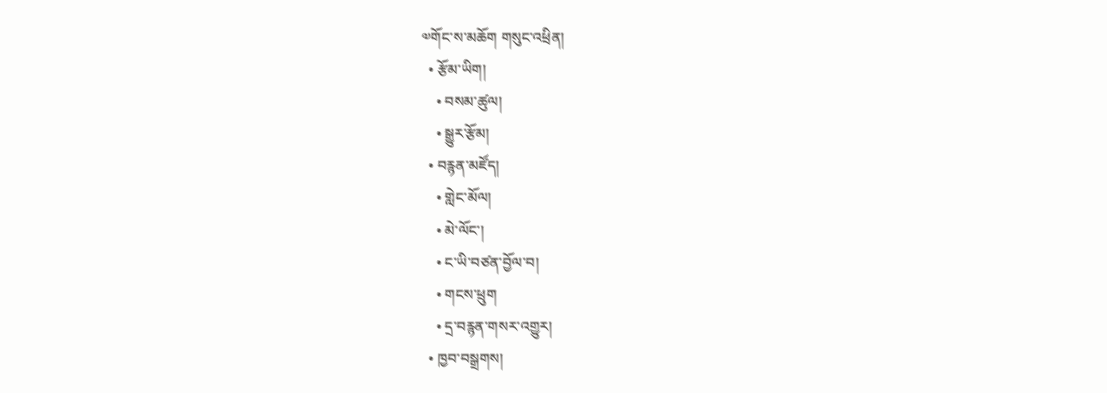༧གོང་ས་མཆོག གསུང་འཕྲིན།
  • རྩོམ་ཡིག།
    • བསམ་ཚུལ།
    • སྒྱུར་རྩོམ།
  • བརྙན་མཛོད།
    • གླེང་མོལ།
    • མེ་ལོང་།
    • ང་ཡི་བཙན་བྱོལ་བ།
    • གངས་ཕྲུག
    • དྲ་བརྙན་གསར་འགྱུར།
  • ཁྱབ་བསྒྲགས།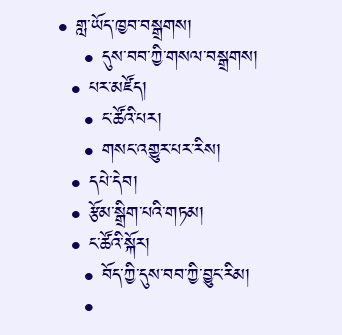• གླ་ཡོད་ཁྱབ་བསྒྲགས།
    • དུས་བབ་ཀྱི་གསལ་བསྒྲགས།
  • པར་མཛོད།
    • ང་ཚོའི་པར།
    • གསང་འགྱུར་པར་རིས།
  • དཔེ་དེབ།
  • རྩོམ་སྒྲིག་པའི་གཏམ།
  • ང་ཚོའི་སྐོར།
    • བོད་ཀྱི་དུས་བབ་ཀྱི་བྱུང་རིམ།
    •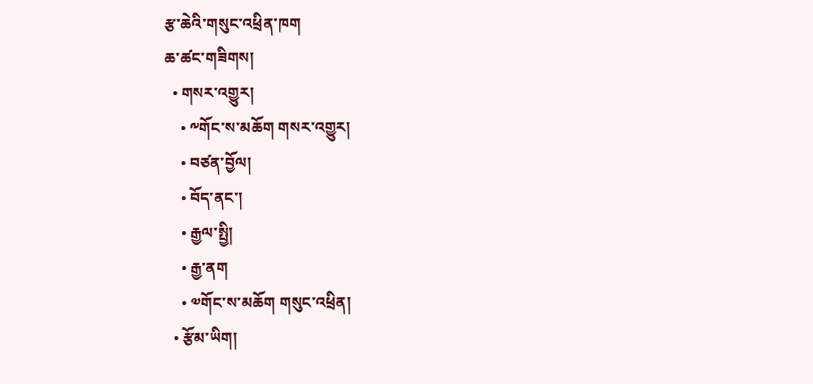རྩ་ཆེའི་གསུང་འཕྲིན་ཁག
ཆ་ཚང་གཟིགས།
  • གསར་འགྱུར།
    • ༸གོང་ས་མཆོག གསར་འགྱུར།
    • བཙན་བྱོལ།
    • བོད་ནང་།
    • རྒྱལ་སྤྱི།
    • རྒྱ་ནག
    • ༧གོང་ས་མཆོག གསུང་འཕྲིན།
  • རྩོམ་ཡིག།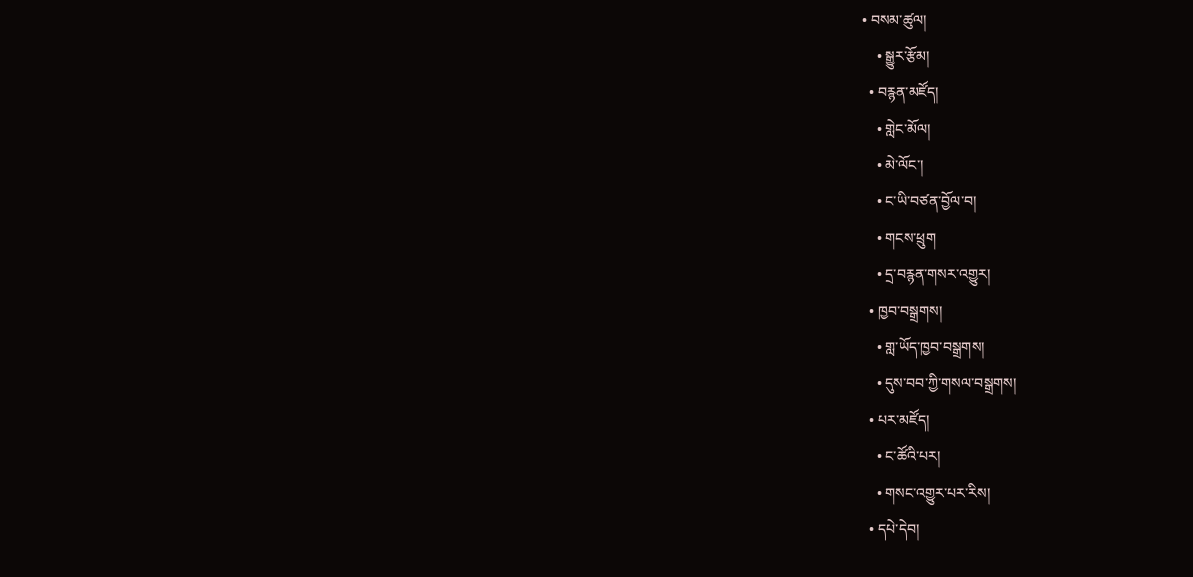• བསམ་ཚུལ།
    • སྒྱུར་རྩོམ།
  • བརྙན་མཛོད།
    • གླེང་མོལ།
    • མེ་ལོང་།
    • ང་ཡི་བཙན་བྱོལ་བ།
    • གངས་ཕྲུག
    • དྲ་བརྙན་གསར་འགྱུར།
  • ཁྱབ་བསྒྲགས།
    • གླ་ཡོད་ཁྱབ་བསྒྲགས།
    • དུས་བབ་ཀྱི་གསལ་བསྒྲགས།
  • པར་མཛོད།
    • ང་ཚོའི་པར།
    • གསང་འགྱུར་པར་རིས།
  • དཔེ་དེབ།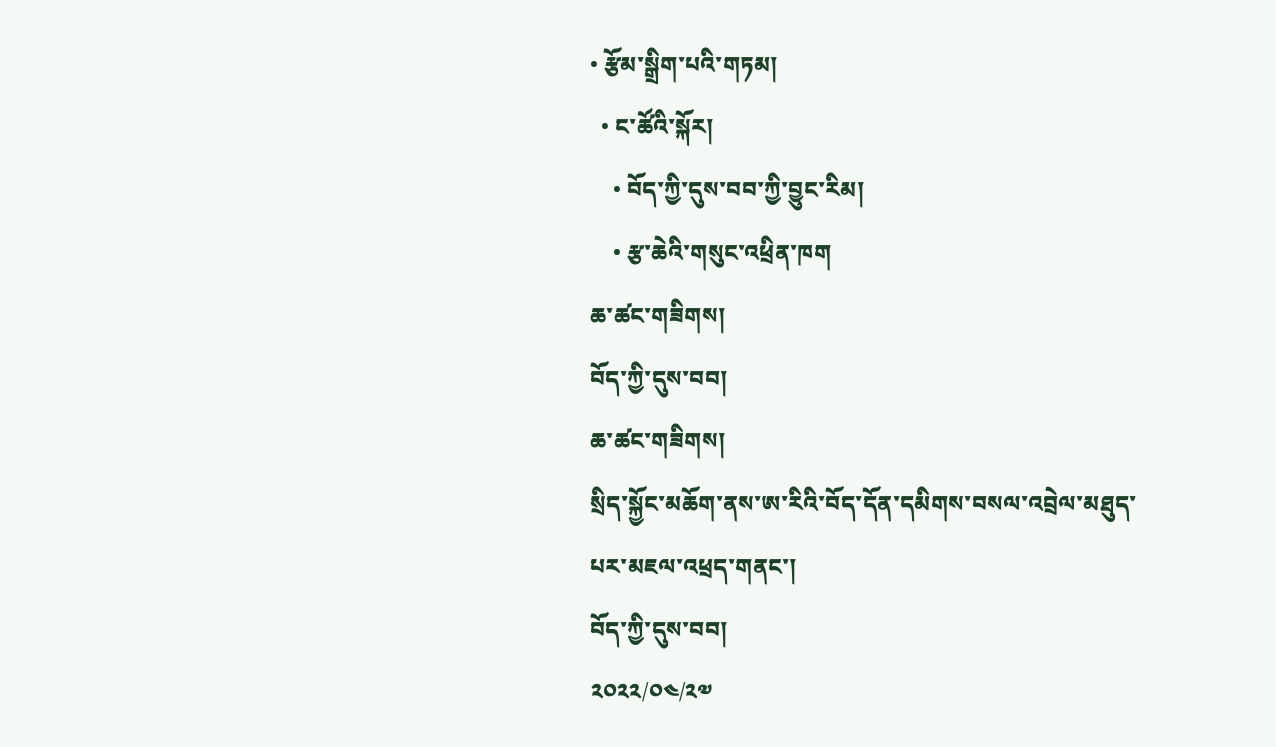• རྩོམ་སྒྲིག་པའི་གཏམ།
  • ང་ཚོའི་སྐོར།
    • བོད་ཀྱི་དུས་བབ་ཀྱི་བྱུང་རིམ།
    • རྩ་ཆེའི་གསུང་འཕྲིན་ཁག
ཆ་ཚང་གཟིགས།
བོད་ཀྱི་དུས་བབ།
ཆ་ཚང་གཟིགས།
སྲིད་སྐྱོང་མཆོག་ནས་ཨ་རིའི་བོད་དོན་དམིགས་བསལ་འབྲེལ་མཐུད་པར་མཇལ་འཕྲད་གནང་།
བོད་ཀྱི་དུས་བབ།
༢༠༢༢/༠༤/༢༧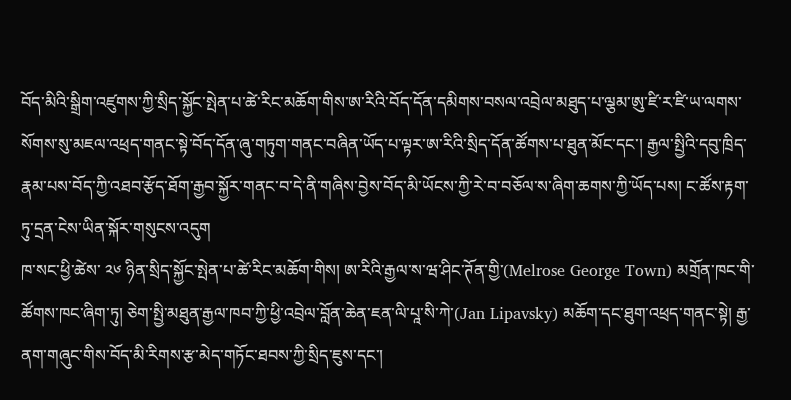བོད་མིའི་སྒྲིག་འཛུགས་ཀྱི་སྲིད་སྐྱོང་སྤེན་པ་ཚེ་རིང་མཆོག་གིས་ཨ་རིའི་བོད་དོན་དམིགས་བསལ་འབྲེལ་མཐུད་པ་ལྕམ་ཨུ་ཛི་ར་ཛི་ཡ་ལགས་སོགས་སུ་མཇལ་འཕྲད་གནང་སྟེ་བོད་དོན་ཞུ་གཏུག་གནང་བཞིན་ཡོད་པ་ལྟར་ཨ་རིའི་སྲིད་དོན་ཚོགས་པ་ཐུན་མོང་དང་། རྒྱལ་སྤྱིའི་དབུ་ཁྲིད་རྣམ་པས་བོད་ཀྱི་འཐབ་རྩོད་ཐོག་རྒྱབ་སྐྱོར་གནང་བ་དེ་ནི་གཞིས་བྱེས་བོད་མི་ཡོངས་ཀྱི་རེ་བ་བཅོལ་ས་ཞིག་ཆགས་ཀྱི་ཡོད་པས། ང་ཚོས་རྟག་ཏུ་དྲན་ངེས་ཡིན་སྐོར་གསུངས་འདུག
ཁ་སང་ཕྱི་ཚེས་ ༢༦ ཉིན་སྲིད་སྐྱོང་སྤེན་པ་ཚེ་རིང་མཆོག་གིས། ཨ་རིའི་རྒྱལ་ས་ཝ་ཤིང་ཊོན་གྱི་(Melrose George Town) མགྲོན་ཁང་གི་ཚོགས་ཁང་ཞིག་ཏུ། ཅེག་སྤྱི་མཐུན་རྒྱལ་ཁབ་ཀྱི་ཕྱི་འབྲེལ་བློན་ཆེན་ཇན་ལི་པཱ་སི་ཀེ་(Jan Lipavsky) མཆོག་དང་ཐུག་འཕྲད་གནང་སྟེ། རྒྱ་ནག་གཞུང་གིས་བོད་མི་རིགས་རྩ་མེད་གཏོང་ཐབས་ཀྱི་སྲིད་ཇུས་དང་།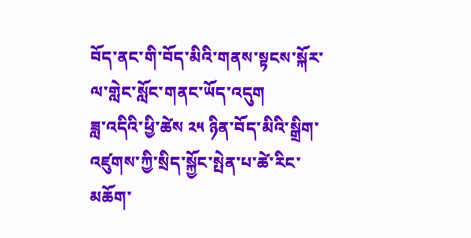བོད་ནང་གི་བོད་མིའི་གནས་སྟངས་སྐོར་ལ་གླེང་སློང་གནང་ཡོད་འདུག
ཟླ་འདིའི་ཕྱི་ཚེས ༢༥ ཉིན་བོད་མིའི་སྒྲིག་འཛུགས་ཀྱི་སྲིད་སྐྱོང་སྤེན་པ་ཚེ་རིང་མཆོག་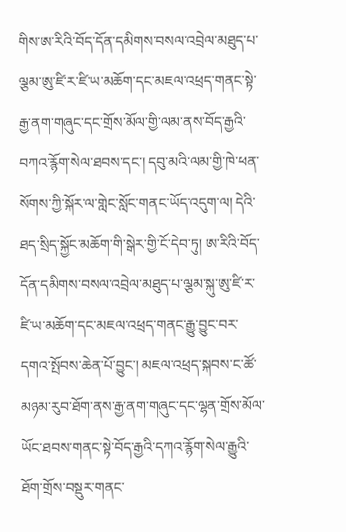གིས་ཨ་རིའི་བོད་དོན་དམིགས་བསལ་འབྲེལ་མཐུད་པ་ལྕམ་ཨུ་ཛི་ར་ཛི་ཡ་མཆོག་དང་མཇལ་འཕྲད་གནང་སྟེ་རྒྱ་ནག་གཞུང་དང་གྲོས་མོལ་གྱི་ལམ་ནས་བོད་རྒྱའི་བཀའ་རྙོག་སེལ་ཐབས་དང་། དབུ་མའི་ལམ་གྱི་ཁེ་ཕན་སོགས་ཀྱི་སྐོར་ལ་གླེང་སློང་གནང་ཡོད་འདུག་ལ། དེའི་ཐད་སྲིད་སྐྱོང་མཆོག་གི་སྒེར་གྱི་ངོ་དེབ་ཏུ། ཨ་རིའི་བོད་དོན་དམིགས་བསལ་འབྲེལ་མཐུད་པ་ལྕམ་སྐུ་ཨུ་ཛི་ར་ཛི་ཡ་མཆོག་དང་མཇལ་འཕྲད་གནང་རྒྱུ་བྱུང་བར་དགའ་སྤོབས་ཆེན་པོ་བྱུང་། མཇལ་འཕྲད་སྐབས་ང་ཚོ་མཉམ་རུབ་ཐོག་ནས་རྒྱ་ནག་གཞུང་དང་ལྷན་གྲོས་མོལ་ཡོང་ཐབས་གནང་སྟེ་བོད་རྒྱའི་དཀའ་རྙོག་སེལ་རྒྱུའི་ཐོག་གྲོས་བསྡུར་གནང་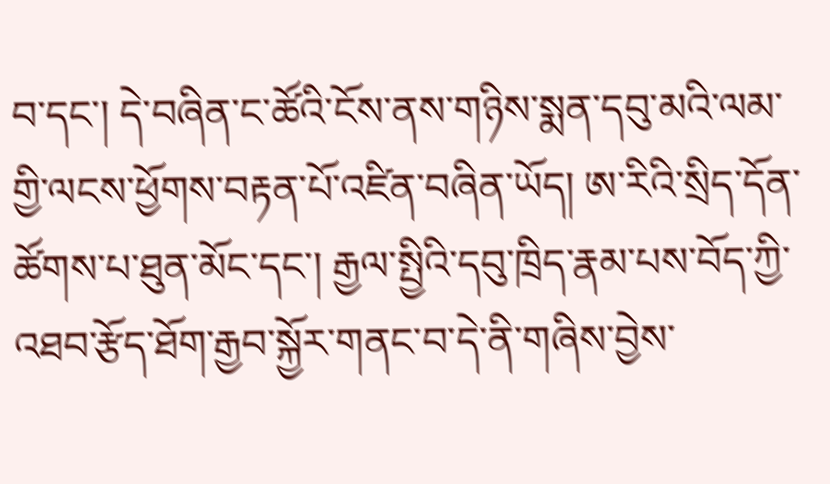བ་དང་། དེ་བཞིན་ང་ཚོའི་ངོས་ནས་གཉིས་སྨན་དབུ་མའི་ལམ་གྱི་ལངས་ཕྱོགས་བརྟན་པོ་འཛིན་བཞིན་ཡོད། ཨ་རིའི་སྲིད་དོན་ཚོགས་པ་ཐུན་མོང་དང་། རྒྱལ་སྤྱིའི་དབུ་ཁྲིད་རྣམ་པས་བོད་ཀྱི་འཐབ་རྩོད་ཐོག་རྒྱབ་སྐྱོར་གནང་བ་དེ་ནི་གཞིས་བྱེས་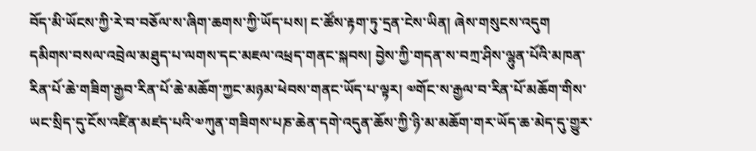བོད་མི་ཡོངས་ཀྱི་རེ་བ་བཅོལ་ས་ཞིག་ཆགས་ཀྱི་ཡོད་པས། ང་ཚོས་རྟག་ཏུ་དྲན་ངེས་ཡིན། ཞེས་གསུངས་འདུག
དམིགས་བསལ་འབྲེལ་མཐུད་པ་ལགས་དང་མཇལ་འཕྲད་གནང་སྐབས། བྱེས་ཀྱི་གདན་ས་བཀྲ་ཤིས་ལྷུན་པོའི་མཁན་རིན་པོ་ཆེ་གཟིག་རྒྱབ་རིན་པོ་ཆེ་མཆོག་ཀྱང་མཉམ་ཕེབས་གནང་ཡོད་པ་ལྟར། ༧གོང་ས་རྒྱལ་བ་རིན་པོ་མཆོག་གིས་ཡང་སྲིད་དུ་ངོས་འཛིན་མཛད་པའི་༧ཀུན་གཟིགས་པཎ་ཆེན་དགེ་འདུན་ཆོས་ཀྱི་ཉི་མ་མཆོག་གར་ཡོད་ཆ་མེད་དུ་གྱུར་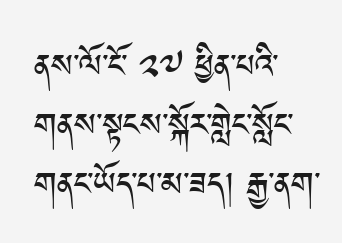ནས་ལོ་ངོ་ ༢༧ ཕྱིན་པའི་གནས་སྟངས་སྐོར་གླེང་སློང་གནང་ཡོད་པ་མ་ཟད། རྒྱ་ནག་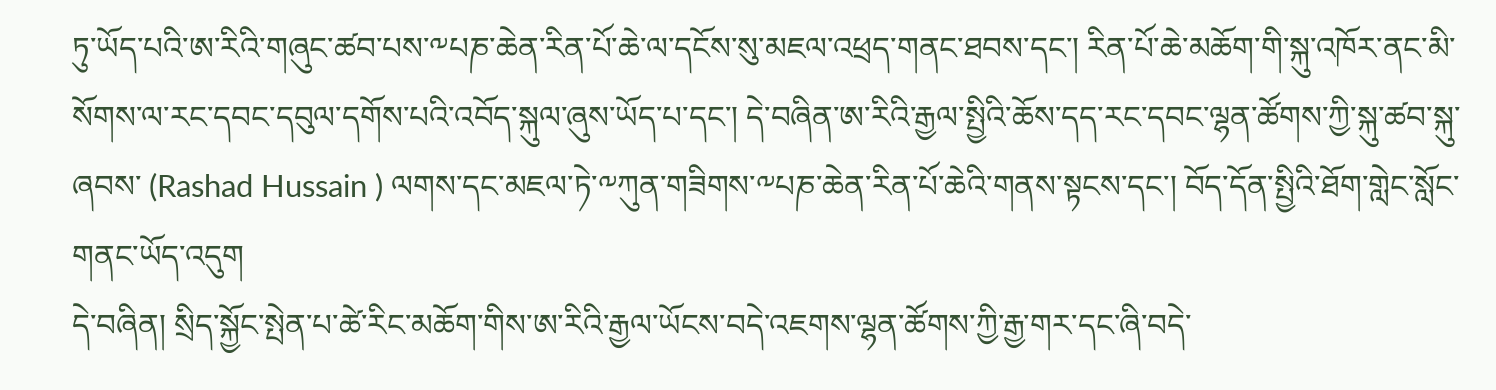ཏུ་ཡོད་པའི་ཨ་རིའི་གཞུང་ཚབ་པས་༸པཎ་ཆེན་རིན་པོ་ཆེ་ལ་དངོས་སུ་མཇལ་འཕྲད་གནང་ཐབས་དང་། རིན་པོ་ཆེ་མཆོག་གི་སྐུ་འཁོར་ནང་མི་སོགས་ལ་རང་དབང་དབུལ་དགོས་པའི་འབོད་སྐུལ་ཞུས་ཡོད་པ་དང་། དེ་བཞིན་ཨ་རིའི་རྒྱལ་སྤྱིའི་ཆོས་དད་རང་དབང་ལྷན་ཚོགས་ཀྱི་སྐུ་ཚབ་སྐུ་ཞབས་ (Rashad Hussain ) ལགས་དང་མཇལ་ཏེ་༸ཀུན་གཟིགས་༸པཎ་ཆེན་རིན་པོ་ཆེའི་གནས་སྟངས་དང་། བོད་དོན་སྤྱིའི་ཐོག་གླེང་སློང་གནང་ཡོད་འདུག
དེ་བཞིན། སྲིད་སྐྱོང་སྤེན་པ་ཚེ་རིང་མཆོག་གིས་ཨ་རིའི་རྒྱལ་ཡོངས་བདེ་འཇགས་ལྷན་ཚོགས་ཀྱི་རྒྱ་གར་དང་ཞི་བདེ་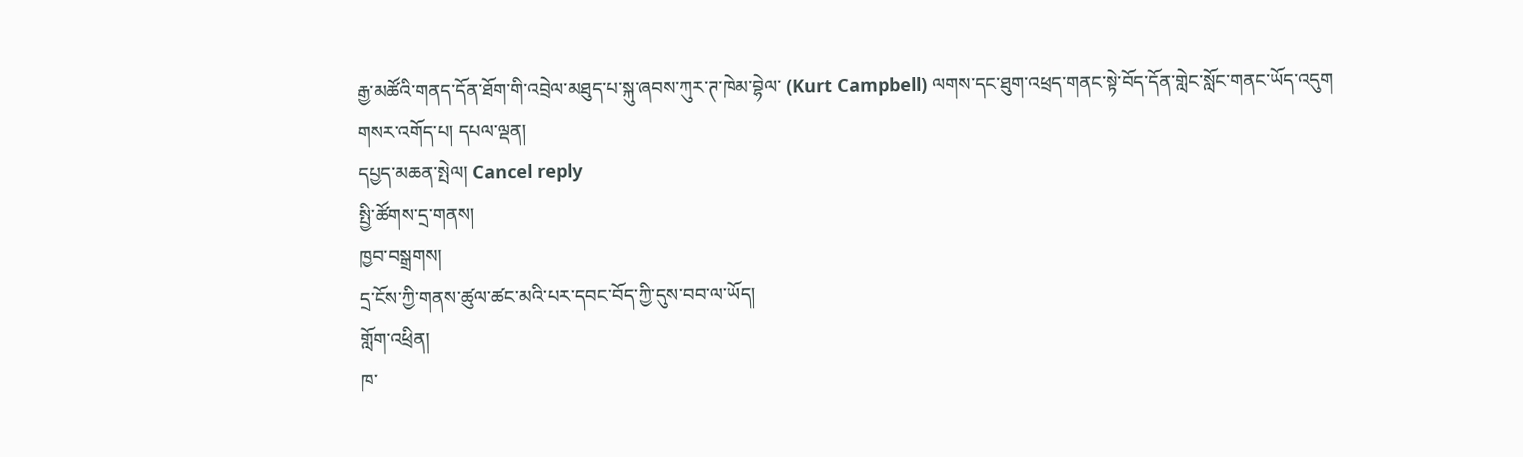རྒྱ་མཚོའི་གནད་དོན་ཐོག་གི་འབྲེལ་མཐུད་པ་སྐུ་ཞབས་ཀུར་ཊ་ཁེམ་བྷེལ་ (Kurt Campbell) ལགས་དང་ཐུག་འཕྲད་གནང་སྟེ་བོད་དོན་གླེང་སློང་གནང་ཡོད་འདུག
གསར་འགོད་པ། དཔལ་ལྡན།
དཔྱད་མཆན་སྤེལ། Cancel reply
སྤྱི་ཚོགས་དྲ་གནས།
ཁྱབ་བསྒྲགས།
དྲ་ངོས་ཀྱི་གནས་ཚུལ་ཚང་མའི་པར་དབང་བོད་ཀྱི་དུས་བབ་ལ་ཡོད།
གློག་འཕྲིན།
ཁ་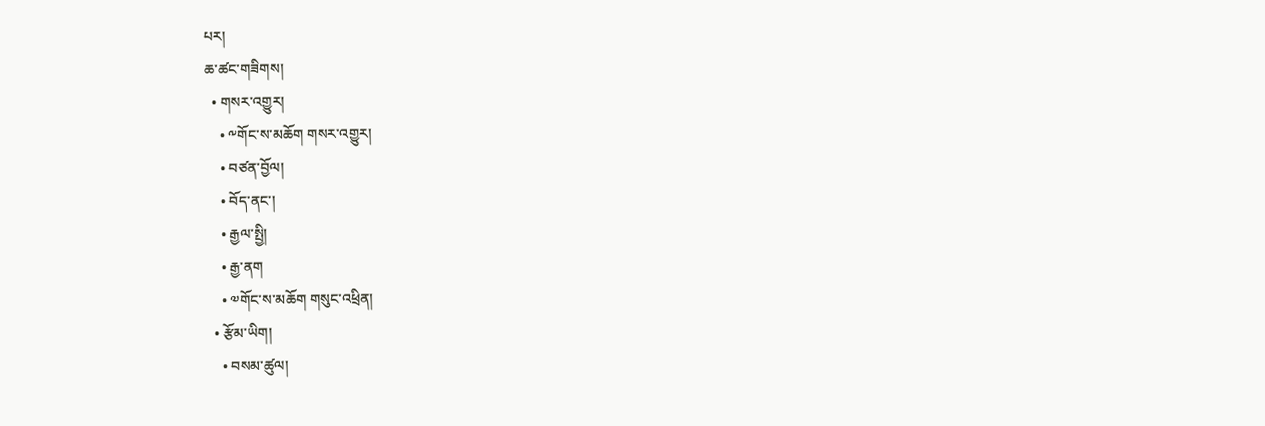པར།
ཆ་ཚང་གཟིགས།
  • གསར་འགྱུར།
    • ༸གོང་ས་མཆོག གསར་འགྱུར།
    • བཙན་བྱོལ།
    • བོད་ནང་།
    • རྒྱལ་སྤྱི།
    • རྒྱ་ནག
    • ༧གོང་ས་མཆོག གསུང་འཕྲིན།
  • རྩོམ་ཡིག།
    • བསམ་ཚུལ།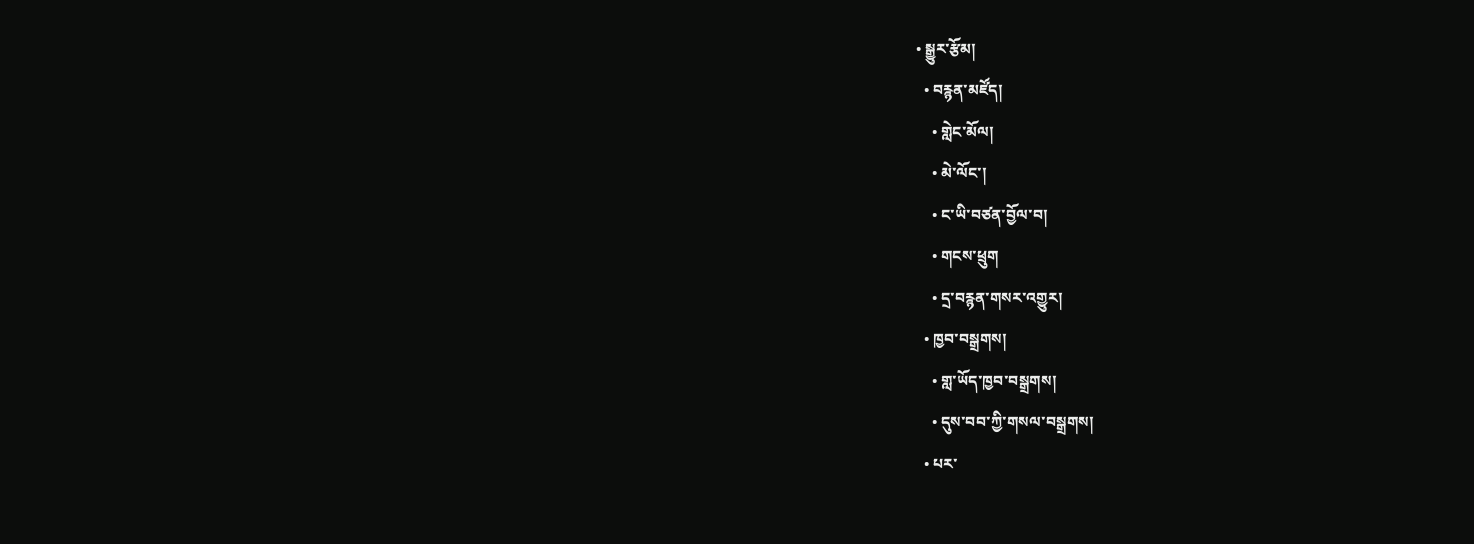• སྒྱུར་རྩོམ།
  • བརྙན་མཛོད།
    • གླེང་མོལ།
    • མེ་ལོང་།
    • ང་ཡི་བཙན་བྱོལ་བ།
    • གངས་ཕྲུག
    • དྲ་བརྙན་གསར་འགྱུར།
  • ཁྱབ་བསྒྲགས།
    • གླ་ཡོད་ཁྱབ་བསྒྲགས།
    • དུས་བབ་ཀྱི་གསལ་བསྒྲགས།
  • པར་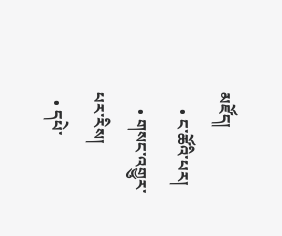མཛོད།
    • ང་ཚོའི་པར།
    • གསང་འགྱུར་པར་རིས།
  • དཔེ་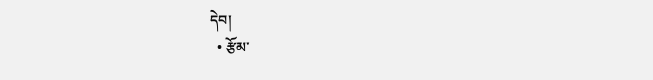དེབ།
  • རྩོམ་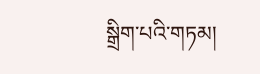སྒྲིག་པའི་གཏམ།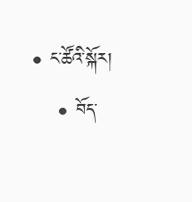• ང་ཚོའི་སྐོར།
    • བོད་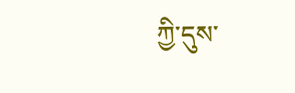ཀྱི་དུས་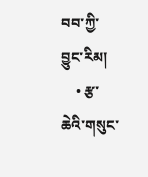བབ་ཀྱི་བྱུང་རིམ།
    • རྩ་ཆེའི་གསུང་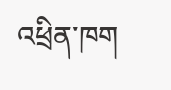འཕྲིན་ཁག